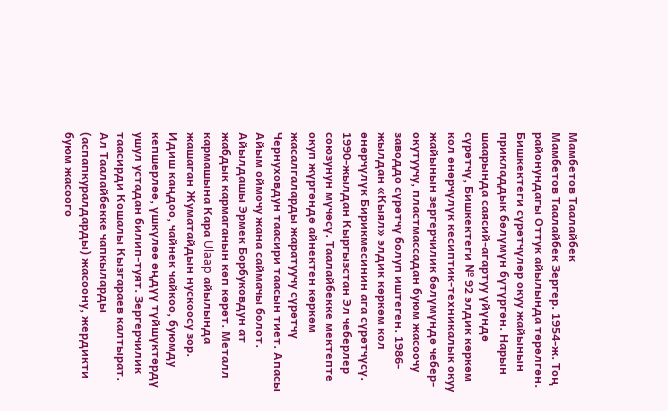Мамбетов Таалайбек
Мамбетов Таалайбек Зергер. 1954-ж. Тоң районундагы Оттук айылында төрөлгөн.
Бишкектеги сүрөтчүлөр окуу жайынын прикладдык бөлүмүн бүтүргөн. Нарын шаарында саясий-агартуу үйүндө сүрөтчү, Бишкектеги № 92 элдик көркөм кол өнөрчүлүк кесиптик-техникалык окуу жайынын зергерчилик бөлүмүндө чебер-окутуучу, пластмассадан буюм жасоочу заводдо сүрөтчү болуп иштеген. 1986-жылдан «Кыял» элдик көркөм кол өнөрчүлүк Бирикмесинин ага сүрөтчүсү. 1990-жылдан Кыргызстан Эл чеберлер союзунун мүчөсү. Таалайбекке мектепте окуп жүргөндө айнектен көркөм жасалгаларды жаратуучу сүрөтчү Чернуховдун таасири таасын тиет. Апасы Айым оймочу жана саймачы болот. Айылдашы Эрмек Борбуковдун ат жабдык кармаганын көп көрөт. Металл кармашына Кара Ulaap айылында жашаган Жуматайдын нускоосу зор. Идиш каңдоо, чайнек чайкоо, буюмду кепшерлөө, үшкүлөө өңдүү түйшүктөрдү ушул устадан билип-туят. Зергерчилик таасирди Кошалы Кызгараев калтырат. Ал Таалайбекке чапкыларды (аспапкуралдарды) жасоону, жердикти буюм жасоого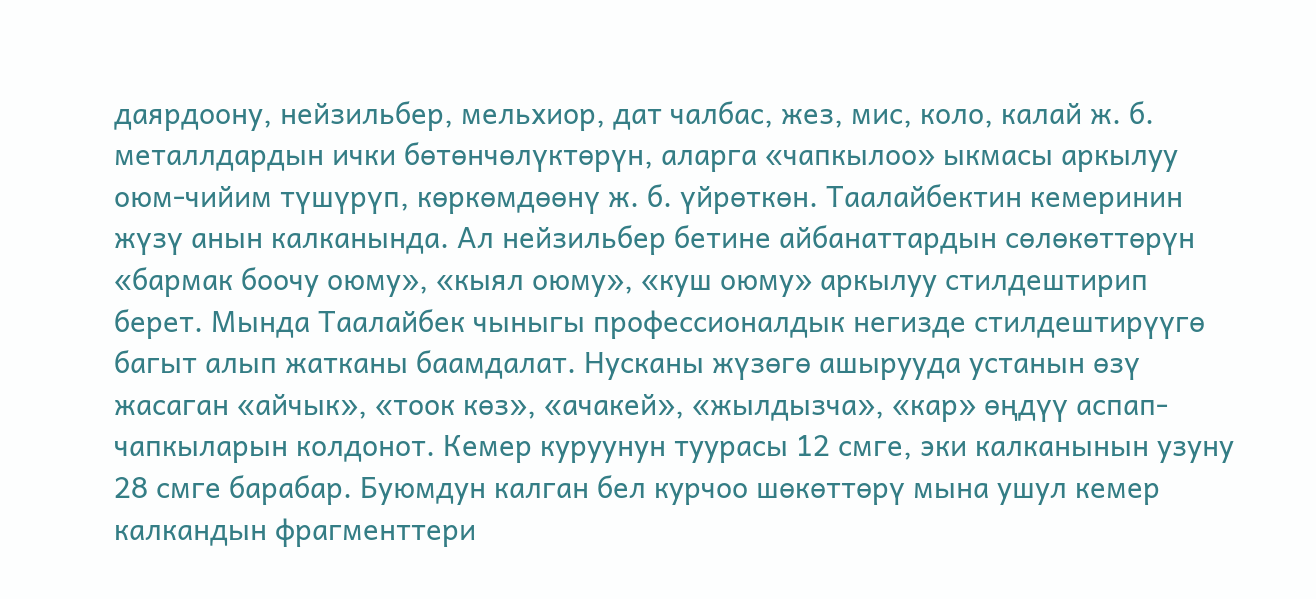даярдоону, нейзильбер, мельхиор, дат чалбас, жез, мис, коло, калай ж. б. металлдардын ички бөтөнчөлүктөрүн, аларга «чапкылоо» ыкмасы аркылуу оюм-чийим түшүрүп, көркөмдөөнү ж. б. үйрөткөн. Таалайбектин кемеринин жүзү анын калканында. Ал нейзильбер бетине айбанаттардын сөлөкөттөрүн «бармак боочу оюму», «кыял оюму», «куш оюму» аркылуу стилдештирип берет. Мында Таалайбек чыныгы профессионалдык негизде стилдештирүүгө багыт алып жатканы баамдалат. Нусканы жүзөгө ашырууда устанын өзү жасаган «айчык», «тоок көз», «ачакей», «жылдызча», «кар» өңдүү аспап-чапкыларын колдонот. Кемер куруунун туурасы 12 смге, эки калканынын узуну 28 смге барабар. Буюмдун калган бел курчоо шөкөттөрү мына ушул кемер калкандын фрагменттери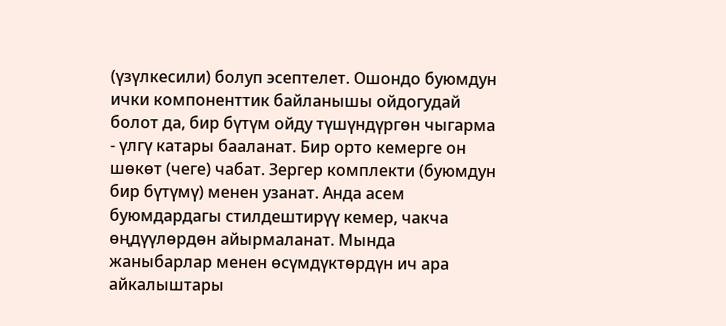(үзүлкесили) болуп эсептелет. Ошондо буюмдун ички компоненттик байланышы ойдогудай болот да, бир бүтүм ойду түшүндүргөн чыгарма - үлгү катары бааланат. Бир орто кемерге он шөкөт (чеге) чабат. Зергер комплекти (буюмдун бир бүтүмү) менен узанат. Анда асем буюмдардагы стилдештирүү кемер, чакча өңдүүлөрдөн айырмаланат. Мында жаныбарлар менен өсүмдүктөрдүн ич ара айкалыштары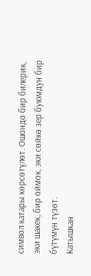символ катары көрсөтүлөт. Ошондо бир билерик, эки шакек, бир оймок, эки сөйкө зер буюмдун бир бүтүмүн түзөт.
Катышкан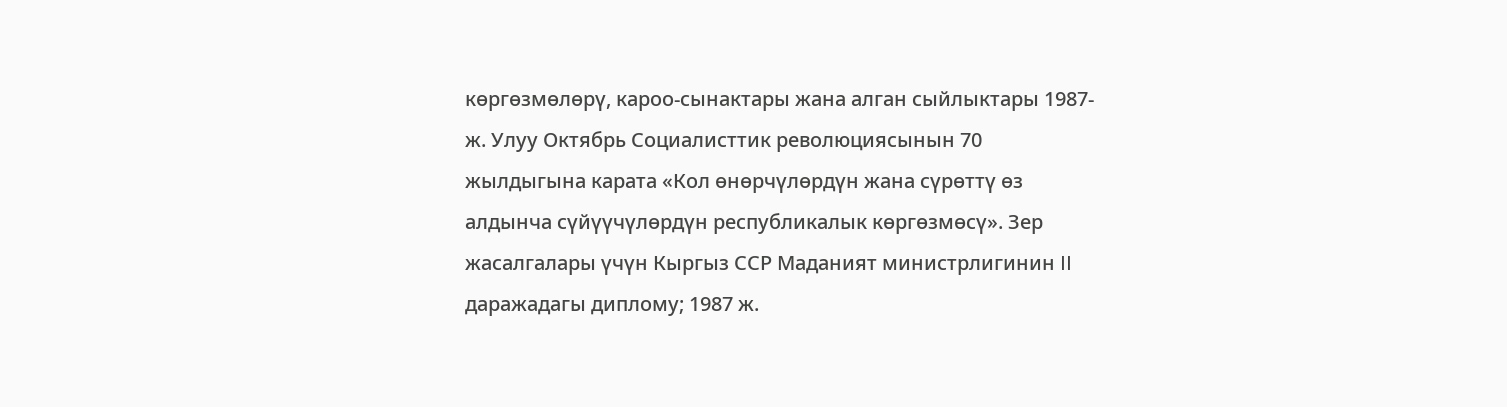көргөзмөлөрү, кароо-сынактары жана алган сыйлыктары 1987-ж. Улуу Октябрь Социалисттик революциясынын 70 жылдыгына карата «Кол өнөрчүлөрдүн жана сүрөттү өз алдынча сүйүүчүлөрдүн республикалык көргөзмөсү». Зер жасалгалары үчүн Кыргыз ССР Маданият министрлигинин II даражадагы диплому; 1987 ж.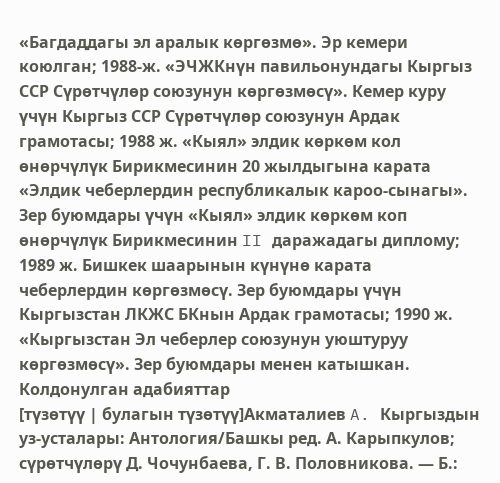«Багдаддагы эл аралык көргөзмө». Эр кемери коюлган; 1988-ж. «ЭЧЖКнүн павильонундагы Кыргыз ССР Сүрөтчүлөр союзунун көргөзмөсү». Кемер куру үчүн Кыргыз ССР Сүрөтчүлөр союзунун Ардак грамотасы; 1988 ж. «Кыял» элдик көркөм кол өнөрчүлүк Бирикмесинин 20 жылдыгына карата «Элдик чеберлердин республикалык кароо-сынагы». Зер буюмдары үчүн «Кыял» элдик көркөм коп өнөрчүлүк Бирикмесинин II даражадагы диплому; 1989 ж. Бишкек шаарынын күнүнө карата чеберлердин көргөзмөсү. Зер буюмдары үчүн Кыргызстан ЛКЖС БКнын Ардак грамотасы; 1990 ж. «Кыргызстан Эл чеберлер союзунун уюштуруу көргөзмөсү». Зер буюмдары менен катышкан.
Колдонулган адабияттар
[түзөтүү | булагын түзөтүү]Акматалиев A. Кыргыздын уз-усталары: Антология/Башкы ред. А. Карыпкулов; сүрөтчүлөрү Д. Чочунбаева, Г. В. Половникова. — Б.: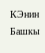КЭнин Башкы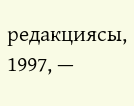редакциясы, 1997, —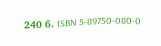240 б. ISBN 5-89750-080-0